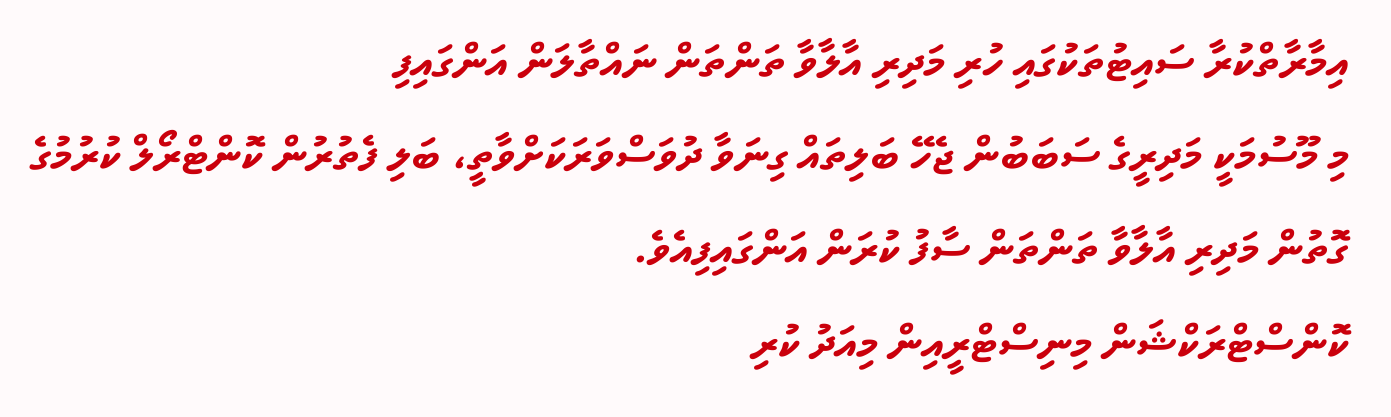އިމާރާތްކުރާ ސައިޓުތަކުގައި ހުރި މަދިރި އާލާވާ ތަންތަން ނައްތާލަން އަންގައިފި
މި މޫސުމަކީ މަދިރީގެ ސަބަބުން ޖެހޭ ބަލިތައް ގިނަވާ ދުވަސްވަރަކަށްވާތީ، ބަލި ފެތުރުން ކޮންޓްރޯލް ކުރުމުގެ ގޮތުން މަދިރި އާލާވާ ތަންތަން ސާފު ކުރަން އަންގައިފިއެވެ.
ކޮންސްޓްރަކްޝަން މިނިސްޓްރީއިން މިއަދު ކުރި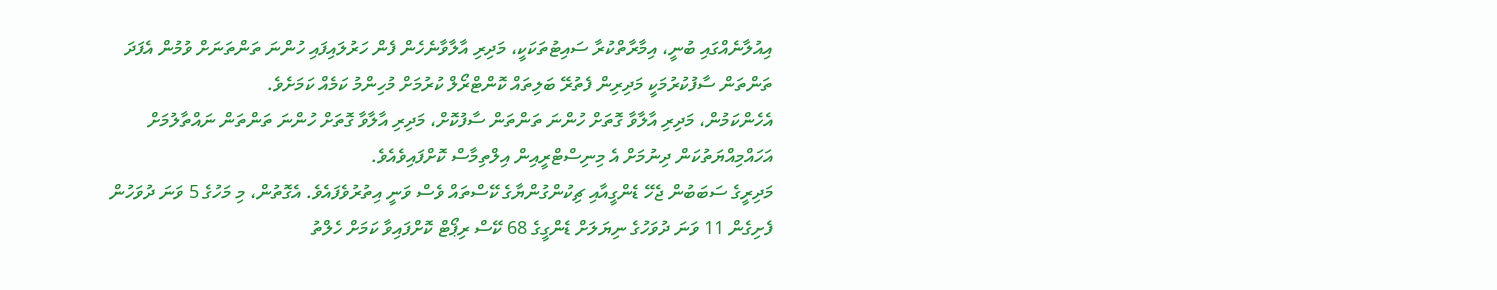އިއުލާނެއްގައި ބުނީ، އިމާރާތްކުރާ ސައިޓުތަކަކީ، މަދިރި އާލާވާނެހެން ފެން ހަރުލައިފައި ހުންނަ ތަންތަނަށް ވުމުން އެފަދަ ތަންތަން ސާފުކުރުމަކީ މަދިރިން ފެތުރޭ ބަލިތައް ކޮންޓްރޯލް ކުރުމަށް މުހިންމު ކަމެއް ކަމަށެވެ.
އެހެންކަމުން، މަދިރި އާލާވާ ގޮތަށް ހުންނަ ތަންތަން ސާފުކޮށް، މަދިރި އާލާވާ ގޮތަށް ހުންނަ ތަންތަން ނައްތާލުމަށް އަހައްމިއްޔަތުކަން ދިނުމަށް އެ މިނިސްޓްރީއިން އިލްތިމާސް ކޮށްފައިވެއެވެ.
މަދިރީގެ ސަބަބުން ޖެހޭ ޑެންގީއާއި ޗިކުންގުންޔާގެ ކޭސްތައް ވެސް ވަނީ އިތުރުވެފައެވެ. އެގޮތުން، މި މަހުގެ 5 ވަނަ ދުވަހުން ފެށިގެން 11 ވަނަ ދުވަހުގެ ނިޔަލަށް ޑެންގީގެ 68 ކޭސް ރިޕޯޓް ކޮށްފައިވާ ކަމަށް ހެލްތު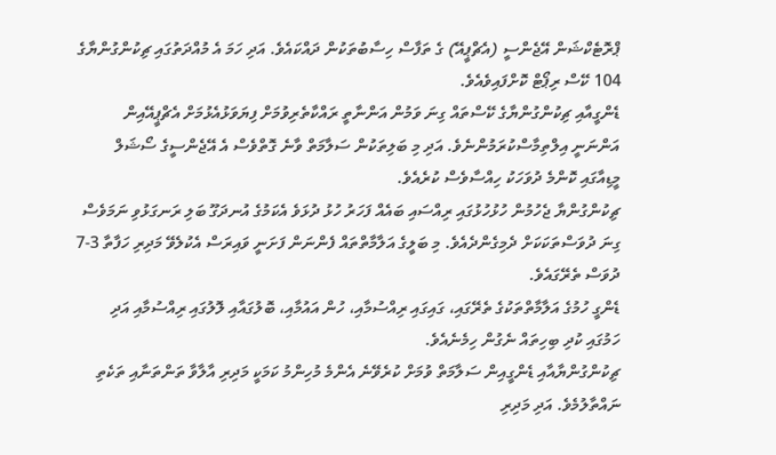ޕްރޮޓެކްޝަން އޭޖެންސީ (އެޗްޕީއޭ) ގެ ތަފާސް ހިސާބުތަކުން ދައްކައެވެ. އަދި ހަމަ އެ މުއްދަތުގައި ޗިކުންގުންޔާގެ 104 ކޭސް ރިޕޯޓް ކޮށްފައިވެއެވެ.
ޑެންގީއާއި ޗިކުންގުންޔާގެ ކޭސްތައް ގިނަ ވަމުން އަންނާތީ ރައްކާތެރިވުމަށް ފިޔަވަޅުއެޅުމަށް އެޗްޕީއޭއިން އަންނަނީ އިލްތިމާސްކުރަމުންނެވެ. އަދި މި ބަލިތަކުން ސަލާމަތް ވާނެ ގޮތްވެސް އެ އޭޖެންސީގެ ސޯޝަލް މީޑިއާގައި ކޮންމެ ދުވަހަކު ހިއްސާވެސް ކުރެއެވެ.
ޗިކުންގުންޔާ ޖެހުމުން ހުޅުހުޅުގައި ރިއްސައި ބައެއް ފަހަރު ހުޅު ދުޅަވެ އެކަމުގެ އުނދަގޫ ބަލި ރަނގަޅުވި ނަމަވެސް ގިނަ ދުވަސްތަކަކަށް ދެމިގެންދެއެވެ. މި ބަލީގެ އަލާމާތްތައް ފެންނަން ފަށަނީ ވައިރަސް އެކުލެވޭ މަދިރި ހަފާތާ 3-7 ދުވަސް ތެރޭގައެވެ.
ޑެންގީ ހުމުގެ އަލާމާތްތަކުގެ ތެރޭގައި، ގައިގައި ރިއްސުމާއި، ހުން އައުމާއި، ބޮލުގައާއި ލޮލުގައި ރިއްސުމާއި އަދި ހަމުގައި ކުދި ބިހިތައް ނެގުން ހިމެނެއެވެ.
ޗިކުންގުންޔާއާއި ޑެންގީއިން ސަލާމަތް ވުމަށް ކުރެވޭނެ އެންމެ މުހިންމު ކަމަކީ މަދިރި އާލާވާ ތަންތަނާއި ތަކެތި ނައްތާލުމެވެ. އަދި މަދިރި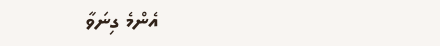އެންމެ ގިނަވާ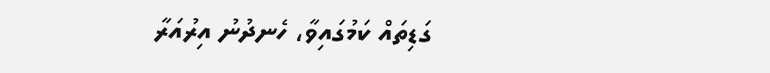ގަޑިތައް ކަމުގައިވާ، ހެނދުނު އިރުއަރާ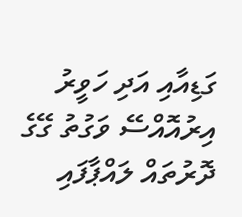ގަޑިއާއި އަދި ހަވީރު އިރުއޮއްސޭ ވަގުތު ގޭގެ ދޮރުތައް ލައްޕާފައި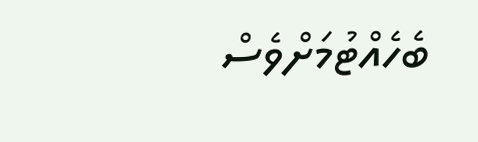ބެހެއްޓުމަށްވެސް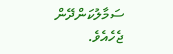ސަމާލުކަންދޭން ޖެހެއެވެ.